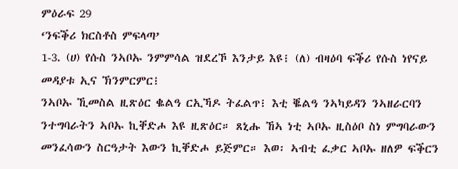ምዕራፍ 29
‘ንፍቕሪ ክርስቶስ ምፍላጣ’
1-3. (ሀ) የሱስ ንኣቦኡ ንምምሳል ዝደረኾ እንታይ እዩ፧ (ለ) ብዛዕባ ፍቕሪ የሱስ ነየናይ መዳያቱ ኢና ኽንምርምር፧
ንኣቦኡ ኺመስል ዚጽዕር ቈልዓ ርኢኻዶ ትፈልጥ፧ እቲ ቘልዓ ንኣካይዳን ንኣዘራርባን ንተግባራትን ኣቦኡ ኪቐድሖ እዩ ዚጽዕር። ጸኒሑ ኸኣ ነቲ ኣቦኡ ዚስዕቦ ስነ ምግባራውን መንፈሳውን ስርዓታት እውን ኪቐድሖ ይጅምር። እወ፡ ኣብቲ ፈቃር ኣቦኡ ዘለዎ ፍቕርን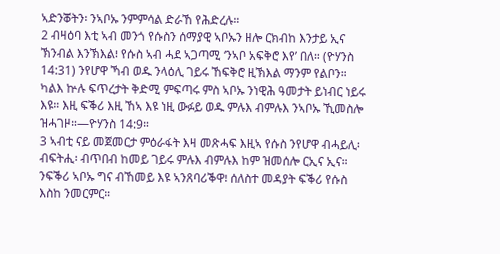ኣድንቖትን፡ ንኣቦኡ ንምምሳል ድራኸ የሕድረሉ።
2 ብዛዕባ እቲ ኣብ መንጎ የሱስን ሰማያዊ ኣቦኡን ዘሎ ርክብከ እንታይ ኢና ኽንብል እንኽእል፧ የሱስ ኣብ ሓደ ኣጋጣሚ ‘ንኣቦ አፍቅሮ እየ’ በለ። (ዮሃንስ 14:31) ንየሆዋ ኻብ ወዱ ንላዕሊ ገይሩ ኸፍቅሮ ዚኽእል ማንም የልቦን። ካልእ ኵሉ ፍጥረታት ቅድሚ ምፍጣሩ ምስ ኣቦኡ ንነዊሕ ዓመታት ይነብር ነይሩ እዩ። እዚ ፍቕሪ እዚ ኸኣ እዩ ነዚ ውፉይ ወዱ ምሉእ ብምሉእ ንኣቦኡ ኺመስሎ ዝሓገዞ።—ዮሃንስ 14:9።
3 ኣብቲ ናይ መጀመርታ ምዕራፋት እዛ መጽሓፍ እዚኣ የሱስ ንየሆዋ ብሓይሊ፡ ብፍትሒ፡ ብጥበብ ከመይ ገይሩ ምሉእ ብምሉእ ከም ዝመሰሎ ርኢና ኢና። ንፍቕሪ ኣቦኡ ግና ብኸመይ እዩ ኣንጸባሪቕዋ፧ ሰለስተ መዳያት ፍቕሪ የሱስ እስከ ንመርምር።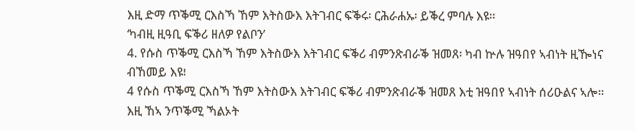እዚ ድማ ጥቕሚ ርእስኻ ኸም እትስውእ እትገብር ፍቕሩ፡ ርሕራሐኡ፡ ይቕረ ምባሉ እዩ።
‘ካብዚ ዚዓቢ ፍቕሪ ዘለዎ የልቦን’
4. የሱስ ጥቕሚ ርእስኻ ኸም እትስውእ እትገብር ፍቕሪ ብምንጽብራቕ ዝመጸ፡ ካብ ኵሉ ዝዓበየ ኣብነት ዚዀነና ብኸመይ እዩ፧
4 የሱስ ጥቕሚ ርእስኻ ኸም እትስውእ እትገብር ፍቕሪ ብምንጽብራቕ ዝመጸ እቲ ዝዓበየ ኣብነት ሰሪዑልና ኣሎ። እዚ ኸኣ ንጥቕሚ ኻልኦት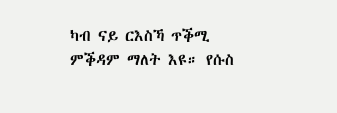ካብ ናይ ርእስኻ ጥቕሚ ምቕዳም ማለት እዩ። የሱስ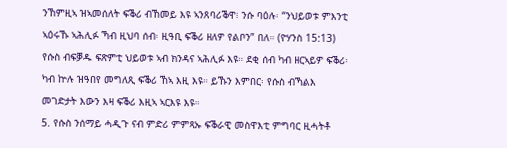ንኸምዚኣ ዝኣመሰለት ፍቕሪ ብኸመይ እዩ ኣንጸባሪቕዋ፧ ንሱ ባዕሉ፡ “ንህይወቱ ምእንቲ ኣዕሩኹ ኣሕሊፉ ኻብ ዚህባ ሰብ፡ ዚዓቢ ፍቕሪ ዘለዎ የልቦን” በለ። (ዮሃንስ 15:13) የሱስ ብፍቓዱ ፍጽምቲ ህይወቱ ኣብ ክንዳና ኣሕሊፉ እዩ። ደቂ ሰብ ካብ ዘርኣይዎ ፍቕሪ፡ ካብ ኵሉ ዝዓበየ መግለጺ ፍቕሪ ኸኣ እዚ እዩ። ይኹን እምበር፡ የሱስ ብኻልእ መገድታት እውን እዛ ፍቕሪ እዚኣ ኣርእዩ እዩ።
5. የሱስ ንሰማይ ሓዲጉ ናብ ምድሪ ምምጻኡ ፍቕራዊ መስዋእቲ ምግባር ዚሓትቶ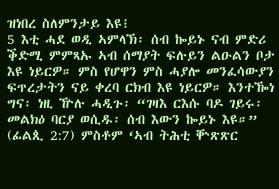ዝነበረ ስለምንታይ እዩ፧
5 እቲ ሓደ ወዲ ኣምላኽ፡ ሰብ ኰይኑ ናብ ምድሪ ቕድሚ ምምጻኡ ኣብ ሰማያት ፍሉይን ልዑልን ቦታ እዩ ነይርዎ። ምስ የሆዋን ምስ ሓያሎ መንፈሳውያን ፍጥረታትን ናይ ቀረባ ርክብ እዩ ነይርዎ። እንተዀነ ግና፡ ነዚ ዅሉ ሓዲጉ፡ “ገዛእ ርእሱ ባዶ ገይሩ፡ መልክዕ ባርያ ወሲዱ፡ ሰብ እውን ኰይኑ እዩ።” (ፊልጲ 2:7) ምስቶም ‘ኣብ ትሕቲ ቝጽጽር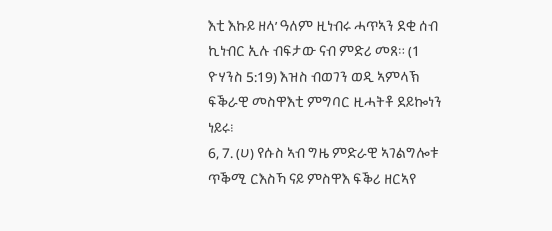እቲ እኩይ ዘላ’ ዓለም ዚነብሩ ሓጥኣን ደቂ ሰብ ኪነብር ኢሉ ብፍታው ናብ ምድሪ መጸ። (1 ዮሃንስ 5:19) እዝስ ብወገን ወዲ ኣምላኽ ፍቕራዊ መስዋእቲ ምግባር ዚሓትቶ ደይኰነን ነይሩ፧
6, 7. (ሀ) የሱስ ኣብ ግዜ ምድራዊ ኣገልግሎቱ ጥቕሚ ርእስኻ ናይ ምስዋእ ፍቕሪ ዘርኣየ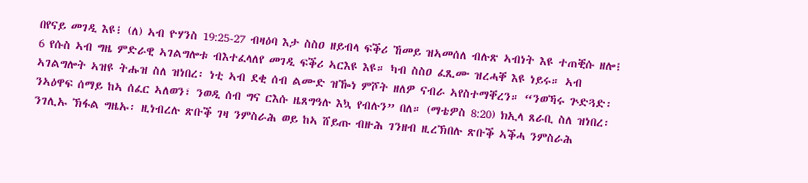በየናይ መገዲ እዩ፧ (ለ) ኣብ ዮሃንስ 19:25-27 ብዛዕባ እታ ስስዐ ዘይብላ ፍቕሪ ኸመይ ዝኣመሰለ ብሉጽ ኣብነት እዩ ተጠቒሱ ዘሎ፧
6 የሱስ ኣብ ግዜ ምድራዊ ኣገልግሎቱ ብእተፈላለየ መገዲ ፍቕሪ ኣርእዩ እዩ። ካብ ስስዐ ፈጺሙ ዝረሓቐ እዩ ነይሩ። ኣብ ኣገልግሎት ኣዝዩ ትሑዝ ስለ ዝነበረ፡ ነቲ ኣብ ደቂ ሰብ ልሙድ ዝዀነ ምሾት ዘለዎ ናብራ ኣየስተማቐረን። “ንወኻሩ ጕድጓድ፡ ንኣዕዋፍ ሰማይ ከኣ ሰፈር ኣለወን፣ ንወዲ ሰብ ግና ርእሱ ዜጸግዓሉ እኳ የብሉን” በለ። (ማቴዎስ 8:20) ክኢላ ጸራቢ ስለ ዝነበረ፡ ንገሊኡ ኽፋል ግዜኡ፡ ዚነብረሉ ጽቡቕ ገዛ ንምስራሕ ወይ ከኣ ሸይጡ ብዙሕ ገንዘብ ዚረኽበሉ ጽቡቕ ኣቕሓ ንምስራሕ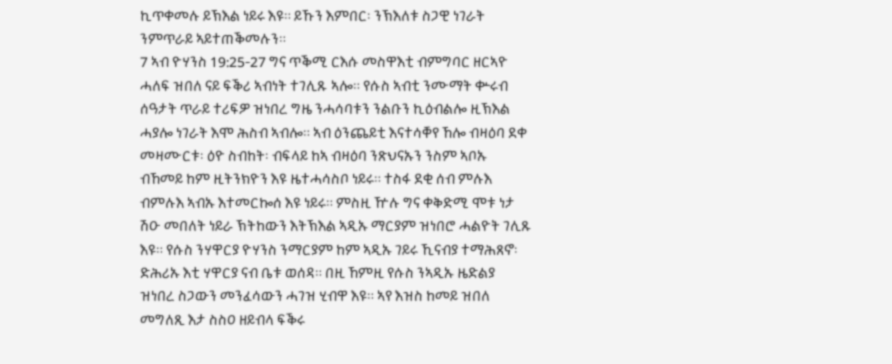ኪጥቀመሉ ይኽእል ነይሩ እዩ። ይኹን እምበር፡ ንኽእለቱ ስጋዊ ነገራት ንምጥራይ ኣይተጠቕመሉን።
7 ኣብ ዮሃንስ 19:25-27 ግና ጥቕሚ ርእሱ መስዋእቲ ብምግባር ዘርኣዮ ሓለፍ ዝበለ ናይ ፍቕሪ ኣብነት ተገሊጹ ኣሎ። የሱስ ኣብቲ ንሙማት ቍሩብ ሰዓታት ጥራይ ተሪፍዎ ዝነበረ ግዜ ንሓሳባቱን ንልቡን ኪዕብልሎ ዚኽእል ሓያሎ ነገራት እሞ ሕስብ ኣብሎ። ኣብ ዕንጨይቲ እናተሳቐየ ኸሎ ብዛዕባ ደቀ መዛሙርቱ፡ ዕዮ ስብከት፡ ብፍላይ ከኣ ብዛዕባ ንጽህናኡን ንስም ኣቦኡ ብኸመይ ከም ዚትንክዮን እዩ ዜተሓሳስቦ ነይሩ። ተስፋ ደቂ ሰብ ምሉእ ብምሉእ ኣብኡ እተመርኰሰ እዩ ነይሩ። ምስዚ ዅሉ ግና ቀቅድሚ ሞቱ ነታ ሽዑ መበለት ነይራ ኽትከውን እትኽእል ኣዲኡ ማርያም ዝነበሮ ሓልዮት ገሊጹ እዩ። የሱስ ንሃዋርያ ዮሃንስ ንማርያም ከም ኣዲኡ ገይሩ ኺናብያ ተማሕጸኖ፡ ድሕሪኡ እቲ ሃዋርያ ናብ ቤቱ ወሰዳ። በዚ ኸምዚ የሱስ ንኣዲኡ ዜድልያ ዝነበረ ስጋውን መንፈሳውን ሓገዝ ሂብዋ እዩ። ኣየ እዝስ ከመይ ዝበለ መግለጺ እታ ስስዐ ዘይብላ ፍቕሩ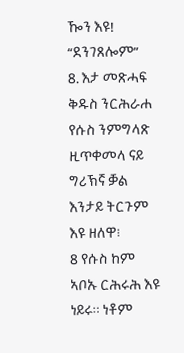ዀን እዩ!
“ደንገጸሎም”
8. እታ መጽሓፍ ቅዱስ ንርሕራሐ የሱስ ንምግላጽ ዚጥቀመላ ናይ ግሪኽኛ ቓል እንታይ ትርጉም እዩ ዘለዋ፧
8 የሱስ ከም ኣቦኡ ርሕሩሕ እዩ ነይሩ። ነቶም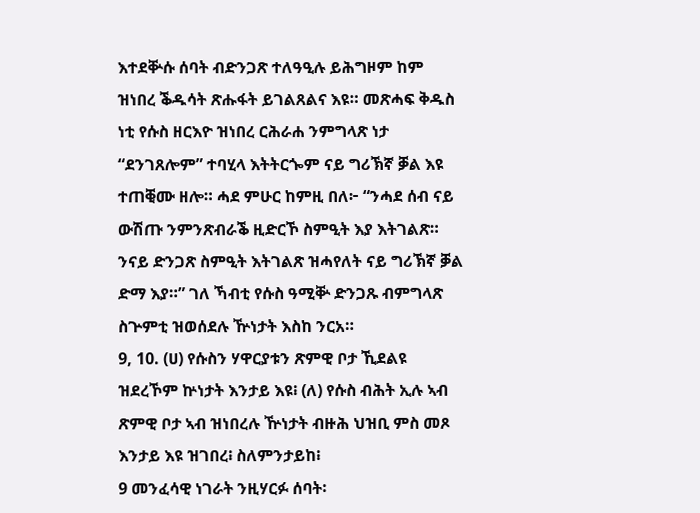እተደቝሱ ሰባት ብድንጋጽ ተለዓዒሉ ይሕግዞም ከም ዝነበረ ቕዱሳት ጽሑፋት ይገልጸልና እዩ። መጽሓፍ ቅዱስ ነቲ የሱስ ዘርእዮ ዝነበረ ርሕራሐ ንምግላጽ ነታ “ደንገጸሎም” ተባሂላ እትትርጐም ናይ ግሪኽኛ ቓል እዩ ተጠቒሙ ዘሎ። ሓደ ምሁር ከምዚ በለ፦ “ንሓደ ሰብ ናይ ውሽጡ ንምንጽብራቕ ዚድርኾ ስምዒት እያ እትገልጽ። ንናይ ድንጋጽ ስምዒት እትገልጽ ዝሓየለት ናይ ግሪኽኛ ቓል ድማ እያ።” ገለ ኻብቲ የሱስ ዓሚቝ ድንጋጹ ብምግላጽ ስጕምቲ ዝወሰደሉ ዅነታት እስከ ንርአ።
9, 10. (ሀ) የሱስን ሃዋርያቱን ጽምዊ ቦታ ኺደልዩ ዝደረኾም ኵነታት እንታይ እዩ፧ (ለ) የሱስ ብሕት ኢሉ ኣብ ጽምዊ ቦታ ኣብ ዝነበረሉ ዅነታት ብዙሕ ህዝቢ ምስ መጾ እንታይ እዩ ዝገበረ፧ ስለምንታይከ፧
9 መንፈሳዊ ነገራት ንዚሃርፉ ሰባት፡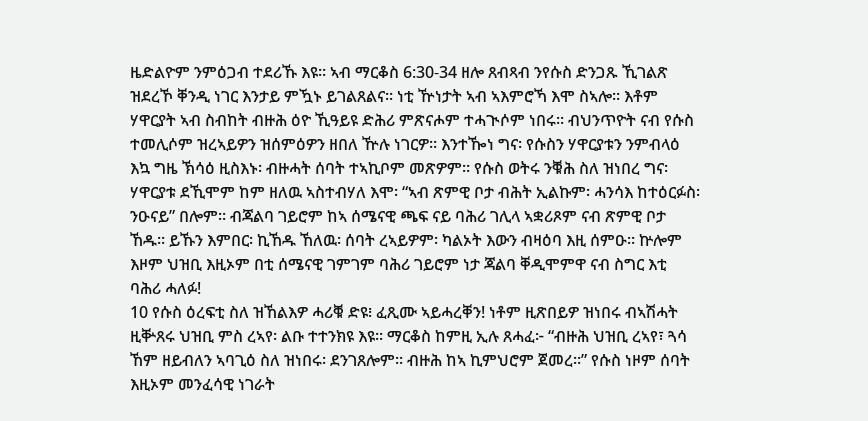ዜድልዮም ንምዕጋብ ተደሪኹ እዩ። ኣብ ማርቆስ 6:30-34 ዘሎ ጸብጻብ ንየሱስ ድንጋጹ ኺገልጽ ዝደረኾ ቐንዲ ነገር እንታይ ምዃኑ ይገልጸልና። ነቲ ዅነታት ኣብ ኣእምሮኻ እሞ ስኣሎ። እቶም ሃዋርያት ኣብ ስብከት ብዙሕ ዕዮ ኺዓይዩ ድሕሪ ምጽናሖም ተሓጒሶም ነበሩ። ብህንጥዮት ናብ የሱስ ተመሊሶም ዝረኣይዎን ዝሰምዕዎን ዘበለ ዅሉ ነገርዎ። እንተዀነ ግና፡ የሱስን ሃዋርያቱን ንምብላዕ እኳ ግዜ ኽሳዕ ዚስእኑ፡ ብዙሓት ሰባት ተኣኪቦም መጽዎም። የሱስ ወትሩ ንቑሕ ስለ ዝነበረ ግና፡ ሃዋርያቱ ደኺሞም ከም ዘለዉ ኣስተብሃለ እሞ፡ “ኣብ ጽምዊ ቦታ ብሕት ኢልኩም፡ ሓንሳእ ከተዕርፉስ፡ ንዑናይ” በሎም። ብጃልባ ገይሮም ከኣ ሰሜናዊ ጫፍ ናይ ባሕሪ ገሊላ ኣቋሪጾም ናብ ጽምዊ ቦታ ኸዱ። ይኹን እምበር፡ ኪኸዱ ኸለዉ፡ ሰባት ረኣይዎም፡ ካልኦት እውን ብዛዕባ እዚ ሰምዑ። ኵሎም እዞም ህዝቢ እዚኦም በቲ ሰሜናዊ ገምገም ባሕሪ ገይሮም ነታ ጃልባ ቐዲሞምዋ ናብ ስግር እቲ ባሕሪ ሓለፉ!
10 የሱስ ዕረፍቲ ስለ ዝኸልእዎ ሓሪቑ ድዩ፧ ፈጺሙ ኣይሓረቐን! ነቶም ዚጽበይዎ ዝነበሩ ብኣሽሓት ዚቝጸሩ ህዝቢ ምስ ረኣየ፡ ልቡ ተተንክዩ እዩ። ማርቆስ ከምዚ ኢሉ ጸሓፈ፦ “ብዙሕ ህዝቢ ረኣየ፣ ጓሳ ኸም ዘይብለን ኣባጊዕ ስለ ዝነበሩ፡ ደንገጸሎም። ብዙሕ ከኣ ኪምህሮም ጀመረ።” የሱስ ነዞም ሰባት እዚኦም መንፈሳዊ ነገራት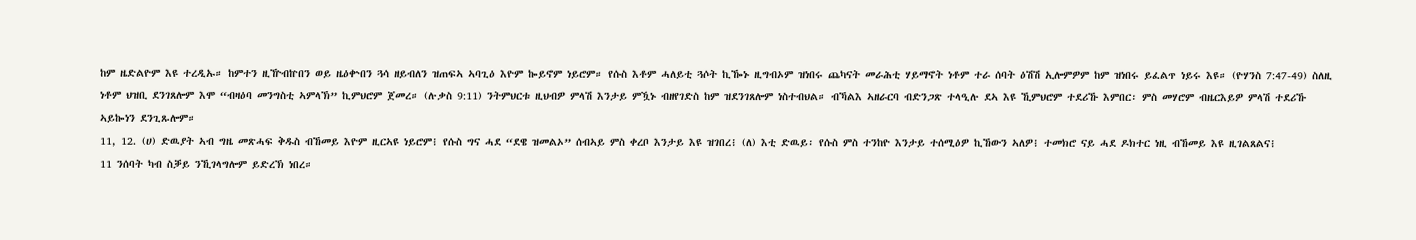ከም ዜድልዮም እዩ ተረዲኡ። ከምተን ዚዅብኵበን ወይ ዜዕቍበን ጓሳ ዘይብለን ዝጠፍኣ ኣባጊዕ እዮም ኰይኖም ነይሮም። የሱስ እቶም ሓለይቲ ጓሶት ኪዀኑ ዚግብኦም ዝነበሩ ጨካናት መራሕቲ ሃይማኖት ነቶም ተራ ሰባት ዕሽሽ ኢሎምዎም ከም ዝነበሩ ይፈልጥ ነይሩ እዩ። (ዮሃንስ 7:47-49) ስለዚ ነቶም ህዝቢ ደንገጸሎም እሞ “ብዛዕባ መንግስቲ ኣምላኽ” ኪምህሮም ጀመረ። (ሉቃስ 9:11) ንትምህርቱ ዚህብዎ ምላሽ እንታይ ምዃኑ ብዘየገድስ ከም ዝደንገጸሎም ነስተብህል። ብኻልእ ኣዘራርባ ብድንጋጽ ተላዒሉ ደኣ እዩ ኺምህሮም ተደሪኹ እምበር፡ ምስ መሃሮም ብዜርእይዎ ምላሽ ተደሪኹ ኣይኰነን ደንጊጹሎም።
11, 12. (ሀ) ድዉያት ኣብ ግዜ መጽሓፍ ቅዱስ ብኸመይ እዮም ዚርኣዩ ነይሮም፧ የሱስ ግና ሓደ “ደዌ ዝመልኦ” ሰብኣይ ምስ ቀረቦ እንታይ እዩ ዝገበረ፧ (ለ) እቲ ድዉይ፡ የሱስ ምስ ተንከዮ እንታይ ተሰሚዕዎ ኪኸውን ኣለዎ፧ ተመክሮ ናይ ሓደ ዶክተር ነዚ ብኸመይ እዩ ዚገልጸልና፧
11 ንሰባት ካብ ስቓይ ንኺገላግሎም ይድረኽ ነበረ።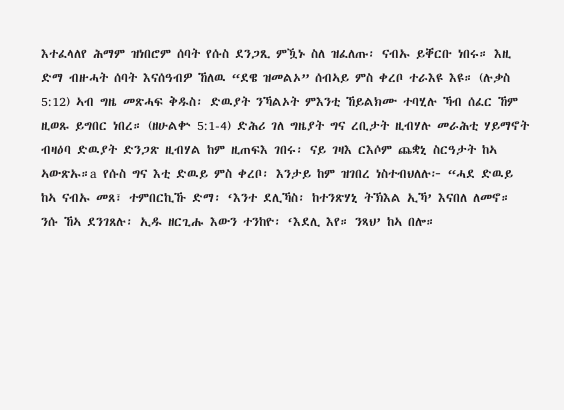እተፈላለየ ሕማም ዝነበሮም ሰባት የሱስ ደንጋጺ ምዃኑ ስለ ዝፈለጡ፡ ናብኡ ይቐርቡ ነበሩ። እዚ ድማ ብዙሓት ሰባት እናሰዓብዎ ኸለዉ “ደዌ ዝመልኦ” ሰብኣይ ምስ ቀረቦ ተራእዩ እዩ። (ሉቃስ 5:12) ኣብ ግዜ መጽሓፍ ቅዱስ፡ ድዉያት ንኻልኦት ምእንቲ ኸይልክሙ ተባሂሉ ኻብ ሰፈር ኸም ዚወጹ ይግበር ነበረ። (ዘሁልቍ 5:1-4) ድሕሪ ገለ ግዜያት ግና ረቢታት ዚብሃሉ መራሕቲ ሃይማኖት ብዛዕባ ድዉያት ድንጋጽ ዚብሃል ከም ዚጠፍእ ገበሩ፡ ናይ ገዛእ ርእሶም ጨቋኒ ስርዓታት ከኣ ኣውጽኡ።a የሱስ ግና እቲ ድዉይ ምስ ቀረቦ፡ እንታይ ከም ዝገበረ ነስተብህለሉ፦ “ሓደ ድዉይ ከኣ ናብኡ መጸ፣ ተምበርኪኹ ድማ፡ ‘እንተ ደሊኻስ፡ ከተንጽሃኒ ትኽእል ኢኻ’ እናበለ ለመኖ። ንሱ ኸኣ ደንገጸሉ፡ ኢዱ ዘርጊሑ እውን ተንከዮ፡ ‘እደሊ እየ። ንጻህ’ ከኣ በሎ።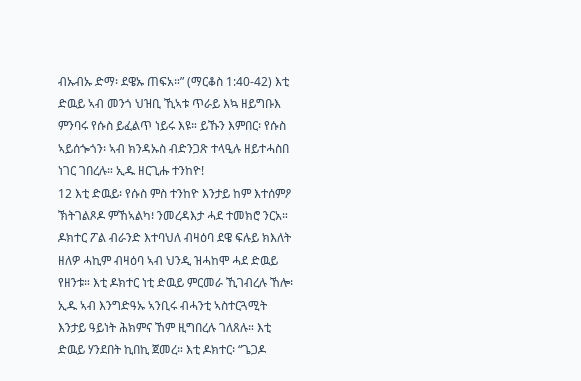ብኡብኡ ድማ፡ ደዌኡ ጠፍአ።” (ማርቆስ 1:40-42) እቲ ድዉይ ኣብ መንጎ ህዝቢ ኺኣቱ ጥራይ እኳ ዘይግቡእ ምንባሩ የሱስ ይፈልጥ ነይሩ እዩ። ይኹን እምበር፡ የሱስ ኣይሰጐጎን፡ ኣብ ክንዳኡስ ብድንጋጽ ተላዒሉ ዘይተሓስበ ነገር ገበረሉ። ኢዱ ዘርጊሑ ተንከዮ!
12 እቲ ድዉይ፡ የሱስ ምስ ተንከዮ እንታይ ከም እተሰምዖ ኽትገልጾዶ ምኸኣልካ፧ ንመረዳእታ ሓደ ተመክሮ ንርአ። ዶክተር ፖል ብራንድ እተባህለ ብዛዕባ ደዌ ፍሉይ ክእለት ዘለዎ ሓኪም ብዛዕባ ኣብ ህንዲ ዝሓከሞ ሓደ ድዉይ የዘንቱ። እቲ ዶክተር ነቲ ድዉይ ምርመራ ኺገብረሉ ኸሎ፡ ኢዱ ኣብ እንግድዓኡ ኣንቢሩ ብሓንቲ ኣስተርጓሚት እንታይ ዓይነት ሕክምና ኸም ዚግበረሉ ገለጸሉ። እቲ ድዉይ ሃንደበት ኪበኪ ጀመረ። እቲ ዶክተር፡ “ጌጋዶ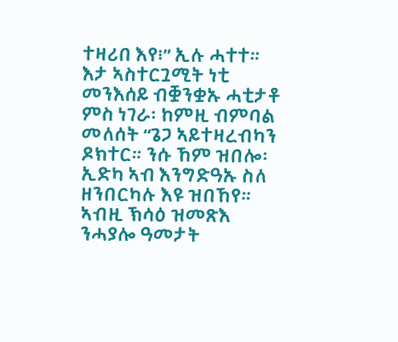ተዛሪበ እየ፧” ኢሉ ሓተተ። እታ ኣስተርጓሚት ነቲ መንእሰይ ብቛንቋኡ ሓቲታቶ ምስ ነገራ፡ ከምዚ ብምባል መለሰት “ጌጋ ኣይተዛረብካን ዶክተር። ንሱ ኸም ዝበሎ፡ ኢድካ ኣብ እንግድዓኡ ስለ ዘንበርካሉ እዩ ዝበኸየ። ኣብዚ ኽሳዕ ዝመጽእ ንሓያሎ ዓመታት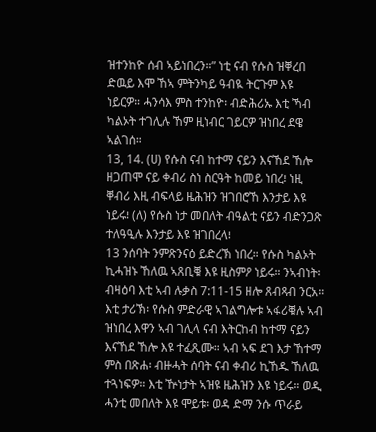ዝተንከዮ ሰብ ኣይነበረን።” ነቲ ናብ የሱስ ዝቐረበ ድዉይ እሞ ኸኣ ምትንካይ ዓብዪ ትርጉም እዩ ነይርዎ። ሓንሳእ ምስ ተንከዮ፡ ብድሕሪኡ እቲ ኻብ ካልኦት ተገሊሉ ኸም ዚነብር ገይርዎ ዝነበረ ደዌ ኣልገሰ።
13, 14. (ሀ) የሱስ ናብ ከተማ ናይን እናኸደ ኸሎ ዘጋጠሞ ናይ ቀብሪ ስነ ስርዓት ከመይ ነበረ፧ ነዚ ቐብሪ እዚ ብፍላይ ዜሕዝን ዝገበሮኸ እንታይ እዩ ነይሩ፧ (ለ) የሱስ ነታ መበለት ብዓልቲ ናይን ብድንጋጽ ተለዓዒሉ እንታይ እዩ ዝገበረላ፧
13 ንሰባት ንምጽንናዕ ይድረኽ ነበረ። የሱስ ካልኦት ኪሓዝኑ ኸለዉ ኣጸቢቑ እዩ ዚስምዖ ነይሩ። ንኣብነት፡ ብዛዕባ እቲ ኣብ ሉቃስ 7:11-15 ዘሎ ጸብጻብ ንርአ። እቲ ታሪኽ፡ የሱስ ምድራዊ ኣገልግሎቱ ኣፋሪቑሉ ኣብ ዝነበረ እዋን ኣብ ገሊላ ናብ እትርከብ ከተማ ናይን እናኸደ ኸሎ እዩ ተፈጺሙ። ኣብ ኣፍ ደገ እታ ኸተማ ምስ በጽሐ፡ ብዙሓት ሰባት ናብ ቀብሪ ኪኸዱ ኸለዉ ተጓነፍዎ። እቲ ዅነታት ኣዝዩ ዜሕዝን እዩ ነይሩ። ወዲ ሓንቲ መበለት እዩ ሞይቱ፡ ወዳ ድማ ንሱ ጥራይ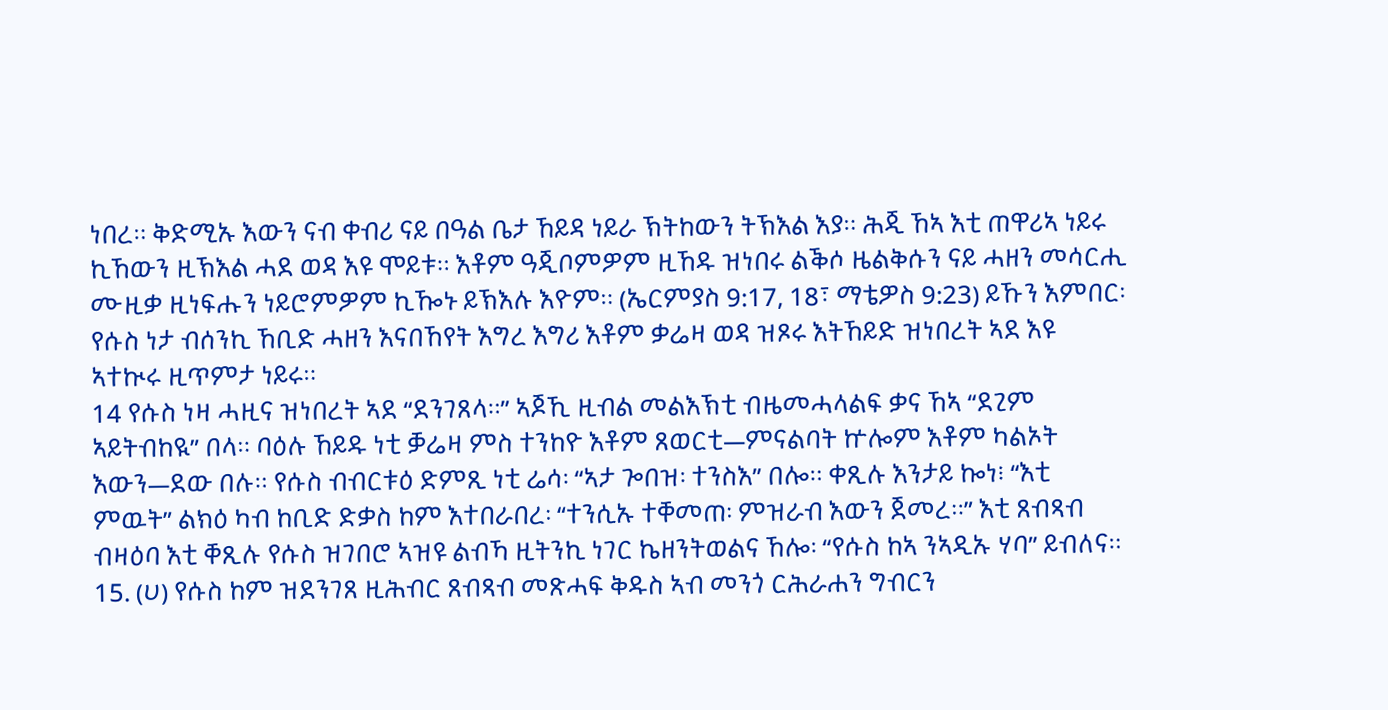ነበረ። ቅድሚኡ እውን ናብ ቀብሪ ናይ በዓል ቤታ ኸይዳ ነይራ ኽትከውን ትኽእል እያ። ሕጂ ኸኣ እቲ ጠዋሪኣ ነይሩ ኪኸውን ዚኽእል ሓደ ወዳ እዩ ሞይቱ። እቶም ዓጂቦምዎም ዚኸዱ ዝነበሩ ልቕሶ ዜልቅሱን ናይ ሓዘን መሳርሒ ሙዚቃ ዚነፍሑን ነይሮምዎም ኪዀኑ ይኽእሉ እዮም። (ኤርምያስ 9:17, 18፣ ማቴዎስ 9:23) ይኹን እምበር፡ የሱስ ነታ ብሰንኪ ኸቢድ ሓዘን እናበኸየት እግረ እግሪ እቶም ቃሬዛ ወዳ ዝጾሩ እትኸይድ ዝነበረት ኣደ እዩ ኣተኲሩ ዚጥምታ ነይሩ።
14 የሱስ ነዛ ሓዚና ዝነበረት ኣደ “ደንገጸላ።” ኣጆኺ ዚብል መልእኽቲ ብዜመሓላልፍ ቃና ኸኣ “ደጊም ኣይትብከዪ” በላ። ባዕሉ ኸይዱ ነቲ ቓሬዛ ምስ ተንከዮ እቶም ጸወርቲ—ምናልባት ኵሎም እቶም ካልኦት እውን—ደው በሉ። የሱስ ብብርቱዕ ድምጺ ነቲ ሬሳ፡ “ኣታ ጐበዝ፡ ተንስእ” በሎ። ቀጺሉ እንታይ ኰነ፧ “እቲ ምዉት” ልክዕ ካብ ከቢድ ድቃስ ከም እተበራበረ፡ “ተንሲኡ ተቐመጠ፡ ምዝራብ እውን ጀመረ።” እቲ ጸብጻብ ብዛዕባ እቲ ቐጺሉ የሱስ ዝገበሮ ኣዝዩ ልብኻ ዚትንኪ ነገር ኬዘንትወልና ኸሎ፡ “የሱስ ከኣ ንኣዲኡ ሃባ” ይብለና።
15. (ሀ) የሱስ ከም ዝደንገጸ ዚሕብር ጸብጻብ መጽሓፍ ቅዱስ ኣብ መንጎ ርሕራሐን ግብርን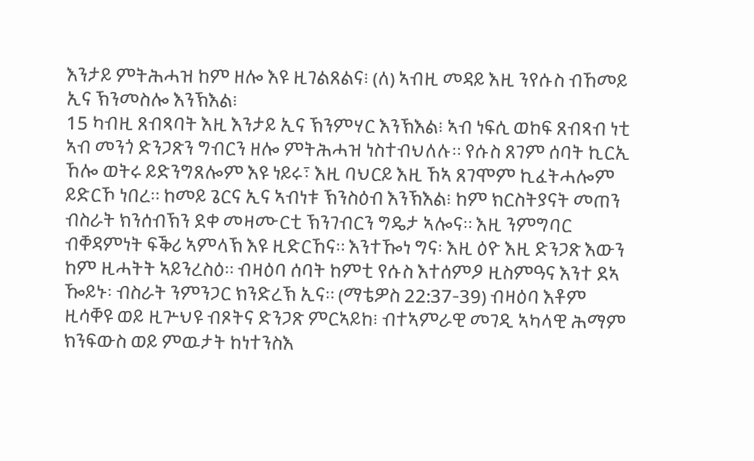እንታይ ምትሕሓዝ ከም ዘሎ እዩ ዚገልጸልና፧ (ለ) ኣብዚ መዳይ እዚ ንየሱስ ብኸመይ ኢና ኽንመስሎ እንኽእል፧
15 ካብዚ ጸብጻባት እዚ እንታይ ኢና ኽንምሃር እንኽእል፧ ኣብ ነፍሲ ወከፍ ጸብጻብ ነቲ ኣብ መንጎ ድንጋጽን ግብርን ዘሎ ምትሕሓዝ ነስተብህለሉ። የሱስ ጸገም ሰባት ኪርኢ ኸሎ ወትሩ ይድንግጸሎም እዩ ነይሩ፣ እዚ ባህርይ እዚ ኸኣ ጸገሞም ኪፈትሓሎም ይድርኾ ነበረ። ከመይ ጌርና ኢና ኣብነቱ ኽንስዕብ እንኽእል፧ ከም ክርስትያናት መጠን ብስራት ክንሰብኽን ደቀ መዛሙርቲ ኽንገብርን ግዴታ ኣሎና። እዚ ንምግባር ብቐዳምነት ፍቕሪ ኣምላኽ እዩ ዚድርኸና። እንተዀነ ግና፡ እዚ ዕዮ እዚ ድንጋጽ እውን ከም ዚሓትት ኣይንረስዕ። ብዛዕባ ሰባት ከምቲ የሱስ እተሰምዖ ዚስምዓና እንተ ደኣ ዀይኑ፡ ብስራት ንምንጋር ክንድረኽ ኢና። (ማቴዎስ 22:37-39) ብዛዕባ እቶም ዚሳቐዩ ወይ ዚጕህዩ ብጾትና ድንጋጽ ምርኣይከ፧ ብተኣምራዊ መገዲ ኣካላዊ ሕማም ክንፍውስ ወይ ምዉታት ከነተንስእ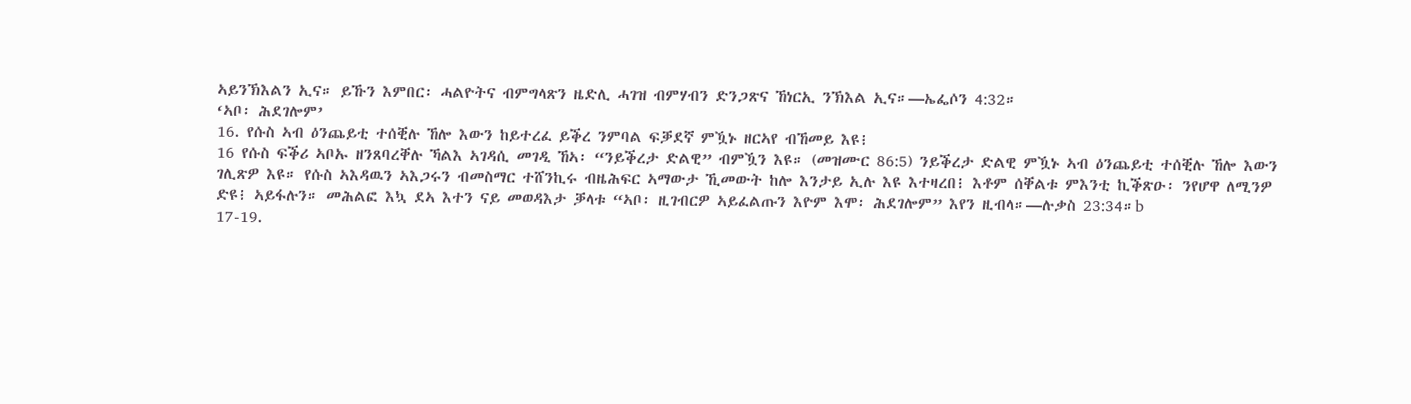ኣይንኽእልን ኢና። ይኹን እምበር፡ ሓልዮትና ብምግላጽን ዜድሊ ሓገዝ ብምሃብን ድንጋጽና ኸነርኢ ንኽእል ኢና።—ኤፌሶን 4:32።
‘ኣቦ፡ ሕደገሎም’
16. የሱስ ኣብ ዕንጨይቲ ተሰቒሉ ኸሎ እውን ከይተረፈ ይቕረ ንምባል ፍቓደኛ ምዃኑ ዘርኣየ ብኸመይ እዩ፧
16 የሱስ ፍቕሪ ኣቦኡ ዘንጸባረቐሉ ኻልእ ኣገዳሲ መገዲ ኸኣ፡ “ንይቕረታ ድልዊ” ብምዃን እዩ። (መዝሙር 86:5) ንይቕረታ ድልዊ ምዃኑ ኣብ ዕንጨይቲ ተሰቒሉ ኸሎ እውን ገሊጽዎ እዩ። የሱስ ኣእዳዉን ኣእጋሩን ብመስማር ተሸንኪሩ ብዜሕፍር ኣማውታ ኺመውት ከሎ እንታይ ኢሉ እዩ እተዛረበ፧ እቶም ሰቐልቱ ምእንቲ ኪቕጽዑ፡ ንየሆዋ ለሚንዎ ድዩ፧ ኣይፋሉን። መሕልፎ እኳ ደኣ እተን ናይ መወዳእታ ቓላቱ “ኣቦ፡ ዚገብርዎ ኣይፈልጡን እዮም እሞ፡ ሕደገሎም” እየን ዚብላ።—ሉቃስ 23:34።b
17-19.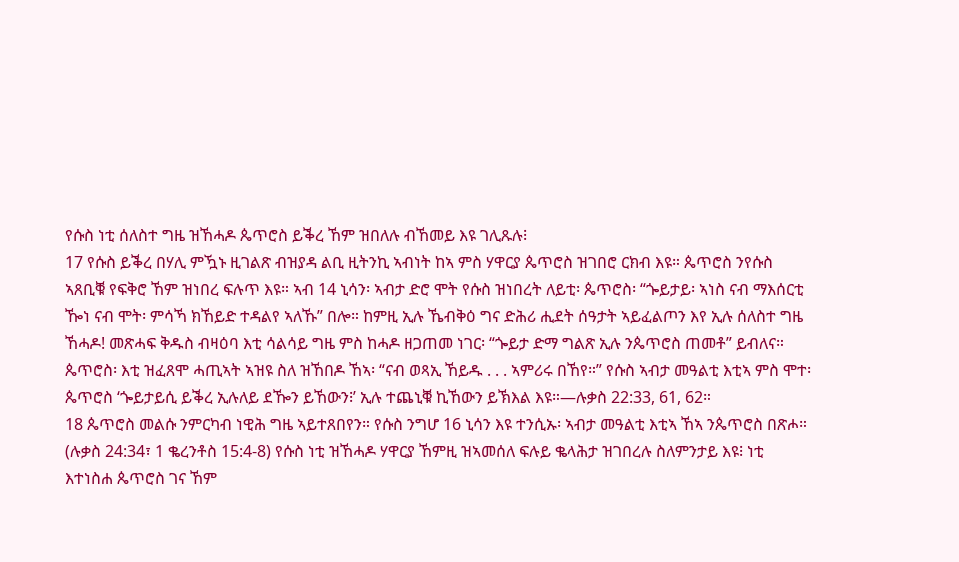የሱስ ነቲ ሰለስተ ግዜ ዝኸሓዶ ጴጥሮስ ይቕረ ኸም ዝበለሉ ብኸመይ እዩ ገሊጹሉ፧
17 የሱስ ይቕረ በሃሊ ምዃኑ ዚገልጽ ብዝያዳ ልቢ ዚትንኪ ኣብነት ከኣ ምስ ሃዋርያ ጴጥሮስ ዝገበሮ ርክብ እዩ። ጴጥሮስ ንየሱስ ኣጸቢቑ የፍቅሮ ኸም ዝነበረ ፍሉጥ እዩ። ኣብ 14 ኒሳን፡ ኣብታ ድሮ ሞት የሱስ ዝነበረት ለይቲ፡ ጴጥሮስ፡ “ጐይታይ፡ ኣነስ ናብ ማእሰርቲ ዀነ ናብ ሞት፡ ምሳኻ ክኸይድ ተዳልየ ኣለኹ” በሎ። ከምዚ ኢሉ ኼብቅዕ ግና ድሕሪ ሒደት ሰዓታት ኣይፈልጦን እየ ኢሉ ሰለስተ ግዜ ኸሓዶ! መጽሓፍ ቅዱስ ብዛዕባ እቲ ሳልሳይ ግዜ ምስ ከሓዶ ዘጋጠመ ነገር፡ “ጐይታ ድማ ግልጽ ኢሉ ንጴጥሮስ ጠመቶ” ይብለና። ጴጥሮስ፡ እቲ ዝፈጸሞ ሓጢኣት ኣዝዩ ስለ ዝኸበዶ ኸኣ፡ “ናብ ወጻኢ ኸይዱ . . . ኣምሪሩ በኸየ።” የሱስ ኣብታ መዓልቲ እቲኣ ምስ ሞተ፡ ጴጥሮስ ‘ጐይታይሲ ይቕረ ኢሉለይ ደዀን ይኸውን፧’ ኢሉ ተጨኒቑ ኪኸውን ይኽእል እዩ።—ሉቃስ 22:33, 61, 62።
18 ጴጥሮስ መልሱ ንምርካብ ነዊሕ ግዜ ኣይተጸበየን። የሱስ ንግሆ 16 ኒሳን እዩ ተንሲኡ፡ ኣብታ መዓልቲ እቲኣ ኸኣ ንጴጥሮስ በጽሖ። (ሉቃስ 24:34፣ 1 ቈረንቶስ 15:4-8) የሱስ ነቲ ዝኸሓዶ ሃዋርያ ኸምዚ ዝኣመሰለ ፍሉይ ቈላሕታ ዝገበረሉ ስለምንታይ እዩ፧ ነቲ እተነስሐ ጴጥሮስ ገና ኸም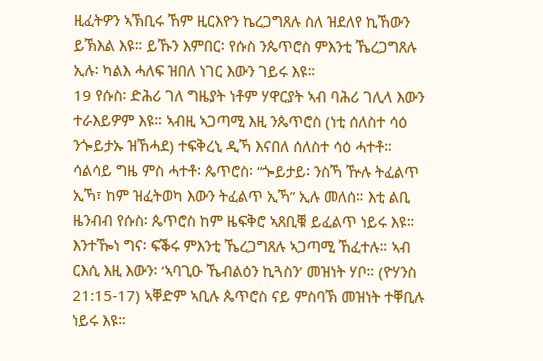ዚፈትዎን ኣኽቢሩ ኸም ዚርእዮን ኬረጋግጸሉ ስለ ዝደለየ ኪኸውን ይኽእል እዩ። ይኹን እምበር፡ የሱስ ንጴጥሮስ ምእንቲ ኼረጋግጸሉ ኢሉ፡ ካልእ ሓለፍ ዝበለ ነገር እውን ገይሩ እዩ።
19 የሱስ፡ ድሕሪ ገለ ግዜያት ነቶም ሃዋርያት ኣብ ባሕሪ ገሊላ እውን ተራእይዎም እዩ። ኣብዚ ኣጋጣሚ እዚ ንጴጥሮስ (ነቲ ሰለስተ ሳዕ ንጐይታኡ ዝኸሓደ) ተፍቅረኒ ዲኻ እናበለ ሰለስተ ሳዕ ሓተቶ። ሳልሳይ ግዜ ምስ ሓተቶ፡ ጴጥሮስ፡ “ጐይታይ፡ ንስኻ ዅሉ ትፈልጥ ኢኻ፣ ከም ዝፈትወካ እውን ትፈልጥ ኢኻ” ኢሉ መለሰ። እቲ ልቢ ዜንብብ የሱስ፡ ጴጥሮስ ከም ዜፍቅሮ ኣጸቢቑ ይፈልጥ ነይሩ እዩ። እንተዀነ ግና፡ ፍቕሩ ምእንቲ ኼረጋግጸሉ ኣጋጣሚ ኸፈተሉ። ኣብ ርእሲ እዚ እውን፡ ‘ኣባጊዑ ኼብልዕን ኪጓስን’ መዝነት ሃቦ። (ዮሃንስ 21:15-17) ኣቐድም ኣቢሉ ጴጥሮስ ናይ ምስባኽ መዝነት ተቐቢሉ ነይሩ እዩ።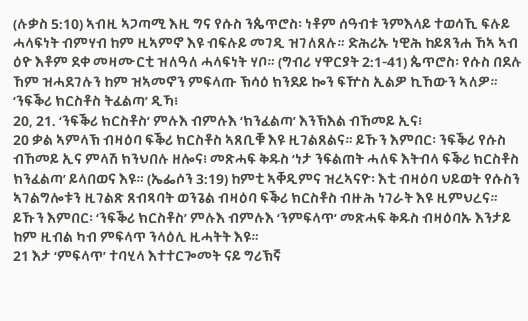(ሉቃስ 5:10) ኣብዚ ኣጋጣሚ እዚ ግና የሱስ ንጴጥሮስ፡ ነቶም ሰዓብቱ ንምእላይ ተወሳኺ ፍሉይ ሓላፍነት ብምሃብ ከም ዚኣምኖ እዩ ብፍሉይ መገዲ ዝገለጸሉ። ድሕሪኡ ነዊሕ ከይጸንሐ ኸኣ ኣብ ዕዮ እቶም ደቀ መዛሙርቲ ዝለዓለ ሓላፍነት ሃቦ። (ግብሪ ሃዋርያት 2:1-41) ጴጥሮስ፡ የሱስ በደሉ ኸም ዝሓደገሉን ከም ዝኣመኖን ምፍላጡ ኽሳዕ ክንደይ ኰን ፍዅስ ኢልዎ ኪኸውን ኣለዎ።
‘ንፍቕሪ ክርስቶስ ትፈልጣ’ ዲኻ፧
20, 21. ‘ንፍቕሪ ክርስቶስ’ ምሉእ ብምሉእ ‘ክንፈልጣ’ እንኽእል ብኸመይ ኢና፧
20 ቃል ኣምላኽ ብዛዕባ ፍቕሪ ክርስቶስ ኣጸቢቑ እዩ ዚገልጸልና። ይኹን እምበር፡ ንፍቕሪ የሱስ ብኸመይ ኢና ምላሽ ክንህበሉ ዘሎና፧ መጽሓፍ ቅዱስ ‘ነታ ንፍልጠት ሓለፍ እትብላ ፍቕሪ ክርስቶስ ክንፈልጣ’ ይላበወና እዩ። (ኤፌሶን 3:19) ከምቲ ኣቐዲምና ዝረኣናዮ፡ እቲ ብዛዕባ ህይወት የሱስን ኣገልግሎቱን ዚገልጽ ጸብጻባት ወንጌል ብዛዕባ ፍቕሪ ክርስቶስ ብዙሕ ነገራት እዩ ዚምህረና። ይኹን እምበር፡ ‘ንፍቕሪ ክርስቶስ’ ምሉእ ብምሉእ ‘ንምፍላጥ’ መጽሓፍ ቅዱስ ብዛዕባኡ እንታይ ከም ዚብል ካብ ምፍላጥ ንላዕሊ ዚሓትት እዩ።
21 እታ ‘ምፍላጥ’ ተባሂላ እተተርጐመት ናይ ግሪኽኛ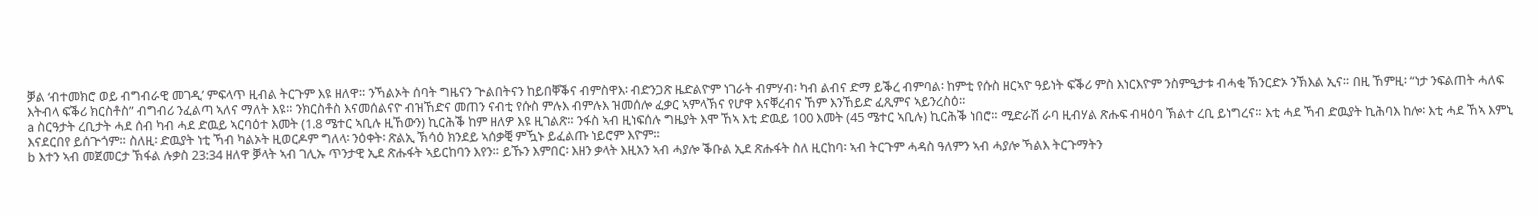ቓል ‘ብተመክሮ ወይ ብግብራዊ መገዲ’ ምፍላጥ ዚብል ትርጉም እዩ ዘለዋ። ንኻልኦት ሰባት ግዜናን ጕልበትናን ከይበቐቕና ብምስዋእ፡ ብድንጋጽ ዜድልዮም ነገራት ብምሃብ፡ ካብ ልብና ድማ ይቕረ ብምባል፡ ከምቲ የሱስ ዘርኣዮ ዓይነት ፍቕሪ ምስ እነርእዮም ንስምዒታቱ ብሓቂ ኽንርድኦ ንኽእል ኢና። በዚ ኸምዚ፡ “ነታ ንፍልጠት ሓለፍ እትብላ ፍቕሪ ክርስቶስ” ብግብሪ ንፈልጣ ኣለና ማለት እዩ። ንክርስቶስ እናመሰልናዮ ብዝኸድና መጠን ናብቲ የሱስ ምሉእ ብምሉእ ዝመሰሎ ፈቃር ኣምላኽና የሆዋ እናቐረብና ኸም እንኸይድ ፈጺምና ኣይንረስዕ።
a ስርዓታት ረቢታት ሓደ ሰብ ካብ ሓደ ድዉይ ኣርባዕተ እመት (1.8 ሜተር ኣቢሉ ዚኸውን) ኪርሕቕ ከም ዘለዎ እዩ ዚገልጽ። ንፋስ ኣብ ዚነፍሰሉ ግዜያት እሞ ኸኣ እቲ ድዉይ 100 እመት (45 ሜተር ኣቢሉ) ኪርሕቕ ነበሮ። ሚድራሽ ራባ ዚብሃል ጽሑፍ ብዛዕባ ኽልተ ረቢ ይነግረና። እቲ ሓደ ኻብ ድዉያት ኪሕባእ ከሎ፡ እቲ ሓደ ኸኣ እምኒ እናደርበየ ይሰጕጎም። ስለዚ፡ ድዉያት ነቲ ኻብ ካልኦት ዚወርዶም ግለላ፡ ንዕቀት፡ ጽልኢ ኽሳዕ ክንደይ ኣሰቃቒ ምዃኑ ይፈልጡ ነይሮም እዮም።
b እተን ኣብ መጀመርታ ኽፋል ሉቃስ 23:34 ዘለዋ ቓላት ኣብ ገሊኡ ጥንታዊ ኢደ ጽሑፋት ኣይርከባን እየን። ይኹን እምበር፡ እዘን ቃላት እዚአን ኣብ ሓያሎ ቕቡል ኢደ ጽሑፋት ስለ ዚርከባ፡ ኣብ ትርጉም ሓዳስ ዓለምን ኣብ ሓያሎ ኻልእ ትርጉማትን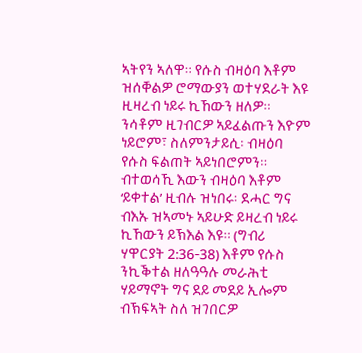ኣትየን ኣለዋ። የሱስ ብዛዕባ እቶም ዝሰቐልዎ ሮማውያን ወተሃደራት እዩ ዚዛረብ ነይሩ ኪኸውን ዘለዎ። ንሳቶም ዚገብርዎ ኣይፈልጡን እዮም ነይሮም፣ ስለምንታይሲ፡ ብዛዕባ የሱስ ፍልጠት ኣይነበሮምን። ብተወሳኺ እውን ብዛዕባ እቶም ‘ይቀተል’ ዚብሉ ዝነበሩ፡ ደሓር ግና ብእኡ ዝኣመኑ ኣይሁድ ይዛረብ ነይሩ ኪኸውን ይኽእል እዩ። (ግብሪ ሃዋርያት 2:36-38) እቶም የሱስ ንኪቕተል ዘለዓዓሉ መራሕቲ ሃይማኖት ግና ደይ መደይ ኢሎም ብኽፍኣት ስለ ዝገበርዎ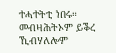ተሓተትቲ ነበሩ። መብዛሕትኦም ይቕረ ኺብሃለሎም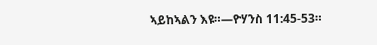ኣይከኣልን እዩ።—ዮሃንስ 11:45-53።